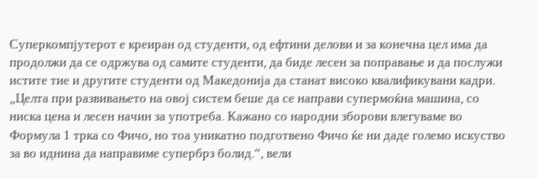Суперкомпјутерот е креиран од студенти, од ефтини делови и за конечна цел има да продолжи да се одржува од самите студенти, да биде лесен за поправање и да послужи истите тие и другите студенти од Македонија да станат високо квалификувани кадри.
„Целта при развивањето на овој систем беше да се направи супермоќна машина, со ниска цена и лесен начин за употреба. Кажано со народни зборови влегуваме во Формула 1 трка со Фичо, но тоа уникатно подготвено Фичо ќе ни даде големо искуство за во иднина да направиме супербрз болид.“, вели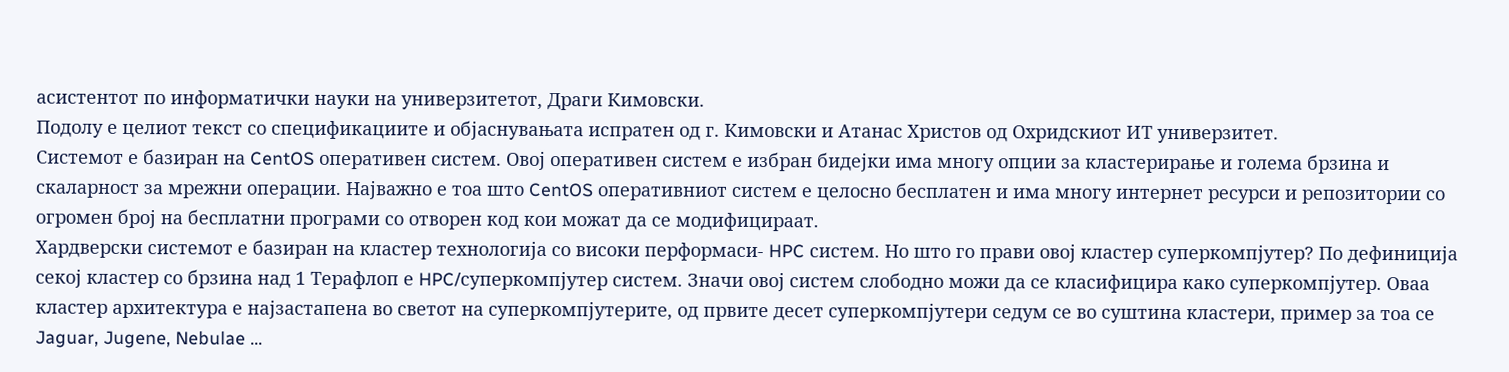aсистентот по информатички науки на универзитетот, Драги Кимовски.
Подолу е целиот текст со спецификациите и објаснувањата испратен од г. Кимовски и Атанас Христов од Охридскиот ИТ универзитет.
Системот е базиран на CentOS оперативен систем. Овој оперативен систем е избран бидејки има многу опции за кластерирање и голема брзина и скаларност за мрежни операции. Најважно е тоа што CentOS оперативниот систем е целосно бесплатен и има многу интернет ресурси и репозитории со огромен број на бесплатни програми со отворен код кои можат да се модифицираат.
Хардверски системот е базиран на кластер технологија со високи перформаси- HPC систем. Но што го прави овој кластер суперкомпјутер? По дефиниција секој кластер со брзина над 1 Терафлоп е HPC/суперкомпјутер систем. Значи овој систем слободно можи да се класифицира како суперкомпјутер. Оваа кластер архитектура е најзастапена во светот на суперкомпјутерите, од првите десет суперкомпјутери седум се во суштина кластери, пример за тоа се Jaguar, Jugene, Nebulae …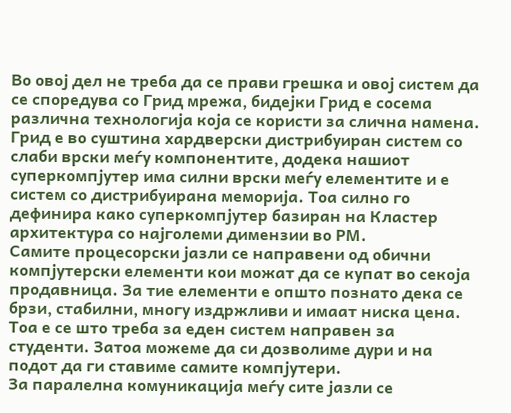Во овој дел не треба да се прави грешка и овој систем да се споредува со Грид мрежа, бидејки Грид е сосема различна технологија која се користи за слична намена. Грид е во суштина хардверски дистрибуиран систем со слаби врски меѓу компонентите, додека нашиот суперкомпјутер има силни врски меѓу елементите и е систем со дистрибуирана меморија. Тоа силно го дефинира како суперкомпјутер базиран на Кластер архитектура со најголеми димензии во РМ.
Самите процесорски јазли се направени од обични компјутерски елементи кои можат да се купат во секоја продавница. За тие елементи е општо познато дека се брзи, стабилни, многу издржливи и имаат ниска цена. Тоа е се што треба за еден систем направен за студенти. Затоа можеме да си дозволиме дури и на подот да ги ставиме самите компјутери.
За паралелнa комуникација меѓу сите јазли се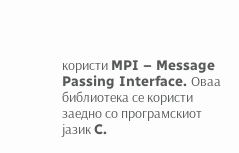користи MPI – Message Passing Interface. Оваа библиотека се користи заедно со програмскиот јазик C.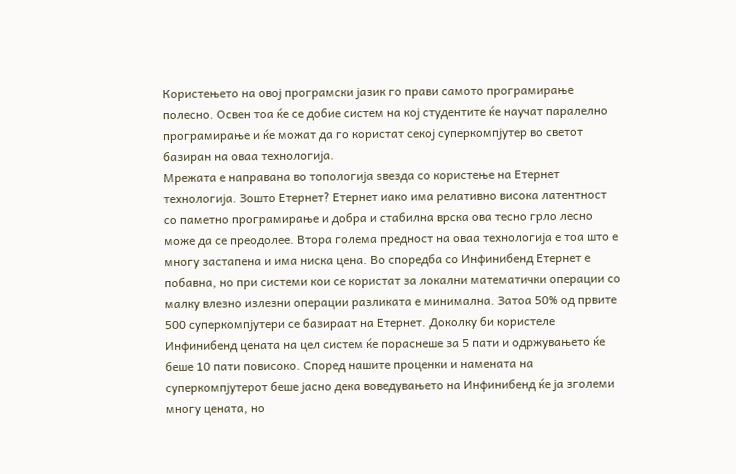Користењето на овој програмски јазик го прави самото програмирање полесно. Освен тоа ќе се добие систем на кој студентите ќе научат паралелно програмирање и ќе можат да го користат секој суперкомпјутер во светот базиран на оваа технологија.
Мрежата е направана во топологија ѕвезда со користење на Етернет технологија. Зошто Етернет? Етернет иако има релативно висока латентност со паметно програмирање и добра и стабилна врска ова тесно грло лесно може да се преодолее. Втора голема предност на оваа технологија е тоа што е многу застапена и има ниска цена. Во споредба со Инфинибенд Етернет е побавна, но при системи кои се користат за локални математички операции со малку влезно излезни операции разликата е минимална. Затоа 50% од првите 500 суперкомпјутери се базираат на Етернет. Доколку би користеле Инфинибенд цената на цел систем ќе пораснеше за 5 пати и одржувањето ќе беше 10 пати повисоко. Според нашите проценки и намената на суперкомпјутерот беше јасно дека воведувањето на Инфинибенд ќе ја зголеми многу цената, но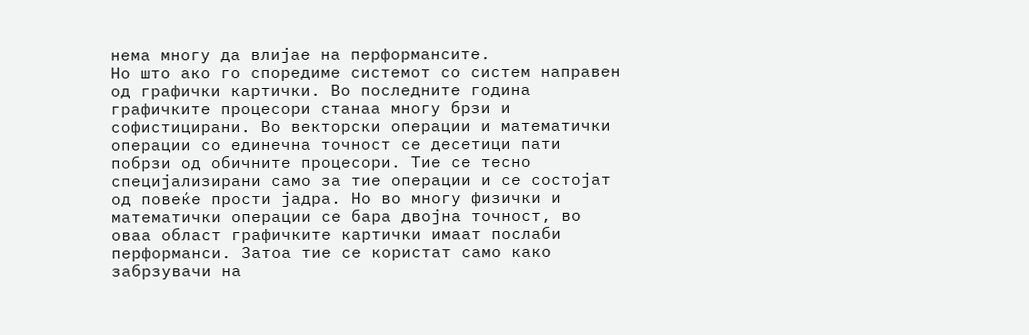нема многу да влијае на перформансите.
Но што ако го споредиме системот со систем направен од графички картички. Во последните година графичките процесори станаа многу брзи и софистицирани. Во векторски операции и математички операции со единечна точност се десетици пати побрзи од обичните процесори. Тие се тесно специјализирани само за тие операции и се состојат од повеќе прости јадра. Но во многу физички и математички операции се бара двојна точност, во оваа област графичките картички имаат послаби перформанси. Затоа тие се користат само како забрзувачи на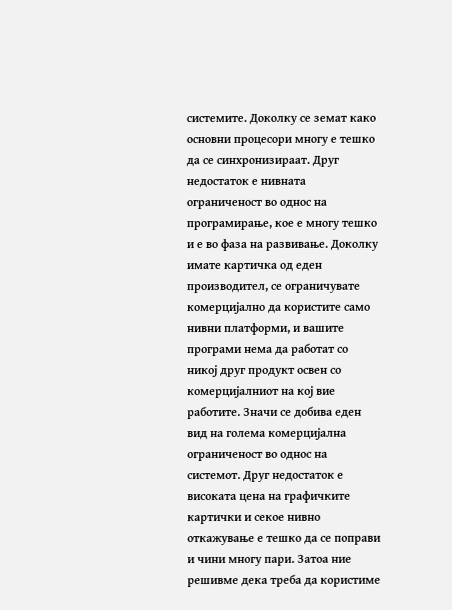системите. Доколку се земат како основни процесори многу е тешко да се синхронизираат. Друг недостаток е нивната ограниченост во однос на програмирање, кое е многу тешко и е во фаза на развивање. Доколку имате картичка од еден производител, се ограничувате комерцијално да користите само нивни платформи, и вашите програми нема да работат со никој друг продукт освен со комерцијалниот на кој вие работите. Значи се добива еден вид на голема комерцијална ограниченост во однос на системот. Друг недостаток е високата цена на графичките картички и секое нивно откажување е тешко да се поправи и чини многу пари. Затоа ние решивме дека треба да користиме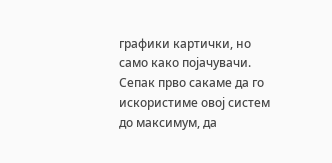графики картички, но само како појачувачи. Сепак прво сакаме да го искористиме овој систем до максимум, да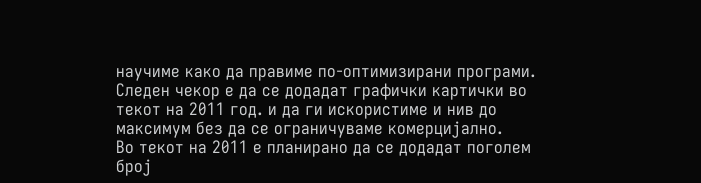научиме како да правиме по-оптимизирани програми. Следен чекор е да се додадат графички картички во текот на 2011 год. и да ги искористиме и нив до максимум без да се ограничуваме комерцијално.
Во текот на 2011 е планирано да се додадат поголем број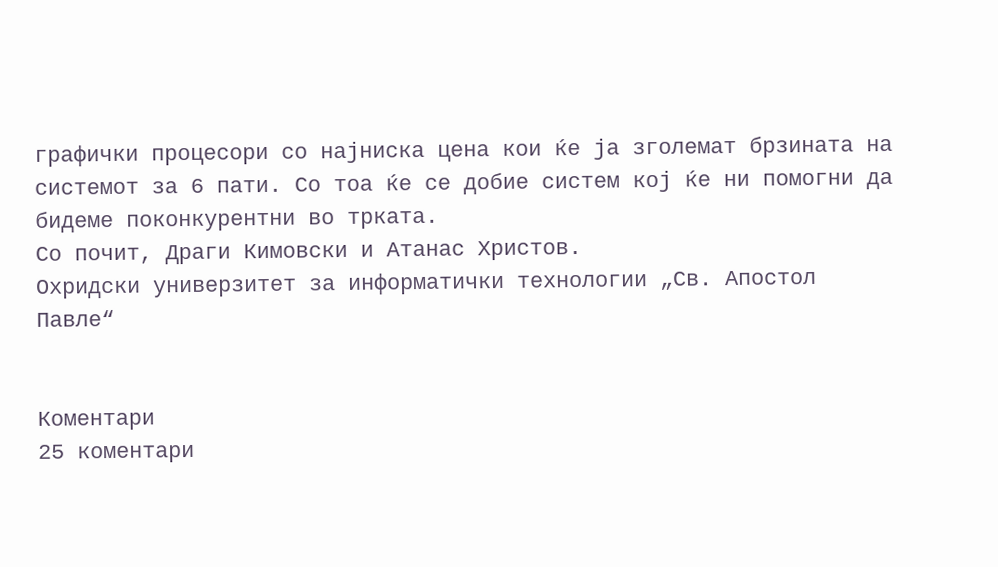графички процесори со најниска цена кои ќе ја зголемат брзината на системот за 6 пати. Со тоа ќе се добие систем кој ќе ни помогни да бидеме поконкурентни во трката.
Со почит, Драги Кимовски и Атанас Христов.
Охридски универзитет за информатички технологии „Св. Апостол Павле“


Коментари
25 коментари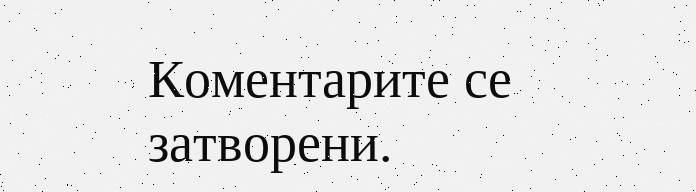Коментарите се затворени.